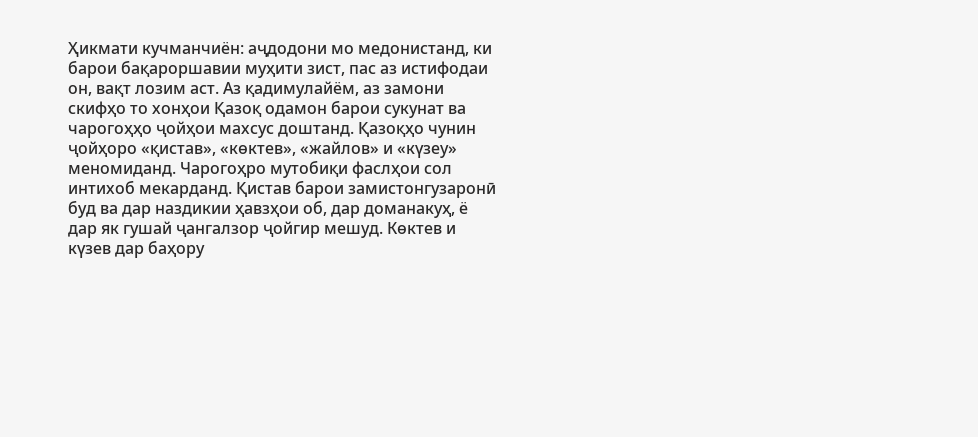Ҳикмати кучманчиён: аҷдодони мо медонистанд, ки барои бақароршавии муҳити зист, пас аз истифодаи он, вақт лозим аст. Аз қадимулайём, аз замони скифҳо то хонҳои Қазоқ одамон барои сукунат ва чарогоҳҳо ҷойҳои махсус доштанд. Қазоқҳо чунин ҷойҳоро «қистав», «көктев», «жайлов» и «күзеу» меномиданд. Чарогоҳро мутобиқи фаслҳои сол интихоб мекарданд. Қистав барои замистонгузаронӣ буд ва дар наздикии ҳавзҳои об, дар доманакуҳ, ё дар як гушай ҷангалзор ҷойгир мешуд. Көктев и күзев дар баҳору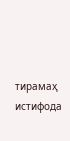тирамаҳ истифода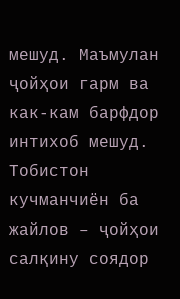мешуд. Маъмулан ҷойҳои гарм ва как-кам барфдор интихоб мешуд. Тобистон кучманчиён ба жайлов – ҷойҳои салқину соядор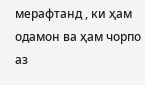мерафтанд , ки ҳам одамон ва ҳам чорпо аз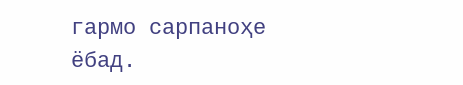гармо сарпаноҳе ёбад.